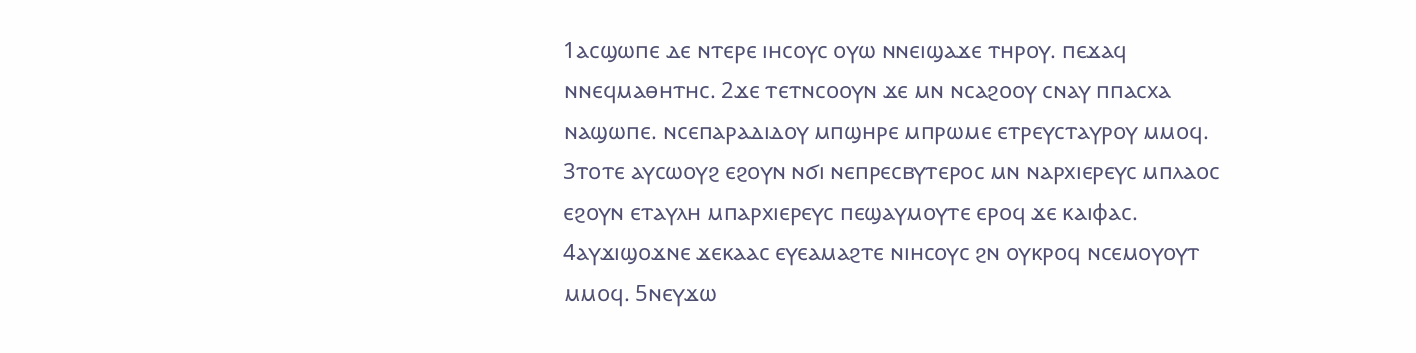1ⲁⲥϣⲱⲡⲉ ⲇⲉ ⲛⲧⲉⲣⲉ ⲓⲏⲥⲟⲩⲥ ⲟⲩⲱ ⲛⲛⲉⲓϣⲁϫⲉ ⲧⲏⲣⲟⲩ. ⲡⲉϫⲁϥ ⲛⲛⲉϥⲙⲁⲑⲏⲧⲏⲥ. 2ϫⲉ ⲧⲉⲧⲛⲥⲟⲟⲩⲛ ϫⲉ ⲙⲛ ⲛⲥⲁϩⲟⲟⲩ ⲥⲛⲁⲩ ⲡⲡⲁⲥⲭⲁ ⲛⲁϣⲱⲡⲉ. ⲛⲥⲉⲡⲁⲣⲁⲇⲓⲇⲟⲩ ⲙⲡϣⲏⲣⲉ ⲙⲡⲣⲱⲙⲉ ⲉⲧⲣⲉⲩⲥⲧⲁⲩⲣⲟⲩ ⲙⲙⲟϥ. 3ⲧⲟⲧⲉ ⲁⲩⲥⲱⲟⲩϩ ⲉϩⲟⲩⲛ ⲛϭⲓ ⲛⲉⲡⲣⲉⲥⲃⲩⲧⲉⲣⲟⲥ ⲙⲛ ⲛⲁⲣⲭⲓⲉⲣⲉⲩⲥ ⲙⲡⲗⲁⲟⲥ ⲉϩⲟⲩⲛ ⲉⲧⲁⲩⲗⲏ ⲙⲡⲁⲣⲭⲓⲉⲣⲉⲩⲥ ⲡⲉϣⲁⲩⲙⲟⲩⲧⲉ ⲉⲣⲟϥ ϫⲉ ⲕⲁⲓⲫⲁⲥ. 4ⲁⲩϫⲓϣⲟϫⲛⲉ ϫⲉⲕⲁⲁⲥ ⲉⲩⲉⲁⲙⲁϩⲧⲉ ⲛⲓⲏⲥⲟⲩⲥ ϩⲛ ⲟⲩⲕⲣⲟϥ ⲛⲥⲉⲙⲟⲩⲟⲩⲧ ⲙⲙⲟϥ. 5ⲛⲉⲩϫⲱ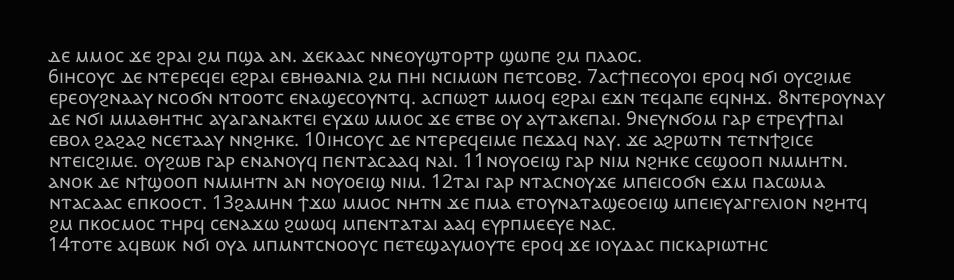ⲇⲉ ⲙⲙⲟⲥ ϫⲉ ϩⲣⲁⲓ ϩⲙ ⲡϣⲁ ⲁⲛ. ϫⲉⲕⲁⲁⲥ ⲛⲛⲉⲟⲩϣⲧⲟⲣⲧⲣ ϣⲱⲡⲉ ϩⲙ ⲡⲗⲁⲟⲥ.
6ⲓⲏⲥⲟⲩⲥ ⲇⲉ ⲛⲧⲉⲣⲉϥⲉⲓ ⲉϩⲣⲁⲓ ⲉⲃⲏⲑⲁⲛⲓⲁ ϩⲙ ⲡⲏⲓ ⲛⲥⲓⲙⲱⲛ ⲡⲉⲧⲥⲟⲃϩ. 7ⲁⲥϯⲡⲉⲥⲟⲩⲟⲓ ⲉⲣⲟϥ ⲛϭⲓ ⲟⲩⲥϩⲓⲙⲉ ⲉⲣⲉⲟⲩϩⲛⲁⲁⲩ ⲛⲥⲟϭⲛ ⲛⲧⲟⲟⲧⲥ ⲉⲛⲁϣⲉⲥⲟⲩⲛⲧϥ. ⲁⲥⲡⲱϩⲧ ⲙⲙⲟϥ ⲉϩⲣⲁⲓ ⲉϫⲛ ⲧⲉϥⲁⲡⲉ ⲉϥⲛⲏϫ. 8ⲛⲧⲉⲣⲟⲩⲛⲁⲩ ⲇⲉ ⲛϭⲓ ⲙⲙⲁⲑⲏⲧⲏⲥ ⲁⲩⲁⲅⲁⲛⲁⲕⲧⲉⲓ ⲉⲩϫⲱ ⲙⲙⲟⲥ ϫⲉ ⲉⲧⲃⲉ ⲟⲩ ⲁⲩⲧⲁⲕⲉⲡⲁⲓ. 9ⲛⲉⲩⲛϭⲟⲙ ⲅⲁⲣ ⲉⲧⲣⲉⲩϯⲡⲁⲓ ⲉⲃⲟⲗ ϩⲁϩⲁϩ ⲛⲥⲉⲧⲁⲁⲩ ⲛⲛϩⲏⲕⲉ. 10ⲓⲏⲥⲟⲩⲥ ⲇⲉ ⲛⲧⲉⲣⲉϥⲉⲓⲙⲉ ⲡⲉϫⲁϥ ⲛⲁⲩ. ϫⲉ ⲁϩⲣⲱⲧⲛ ⲧⲉⲧⲛϯϩⲓⲥⲉ ⲛⲧⲉⲓⲥϩⲓⲙⲉ. ⲟⲩϩⲱⲃ ⲅⲁⲣ ⲉⲛⲁⲛⲟⲩϥ ⲡⲉⲛⲧⲁⲥⲁⲁϥ ⲛⲁⲓ. 11ⲛⲟⲩⲟⲉⲓϣ ⲅⲁⲣ ⲛⲓⲙ ⲛϩⲏⲕⲉ ⲥⲉϣⲟⲟⲡ ⲛⲙⲙⲏⲧⲛ. ⲁⲛⲟⲕ ⲇⲉ ⲛϯϣⲟⲟⲡ ⲛⲙⲙⲏⲧⲛ ⲁⲛ ⲛⲟⲩⲟⲉⲓϣ ⲛⲓⲙ. 12ⲧⲁⲓ ⲅⲁⲣ ⲛⲧⲁⲥⲛⲟⲩϫⲉ ⲙⲡⲉⲓⲥⲟϭⲛ ⲉϫⲙ ⲡⲁⲥⲱⲙⲁ ⲛⲧⲁⲥⲁⲁⲥ ⲉⲡⲕⲟⲟⲥⲧ. 13ϩⲁⲙⲏⲛ ϯϫⲱ ⲙⲙⲟⲥ ⲛⲏⲧⲛ ϫⲉ ⲡⲙⲁ ⲉⲧⲟⲩⲛⲁⲧⲁϣⲉⲟⲉⲓϣ ⲙⲡⲉⲓⲉⲩⲁⲅⲅⲉⲗⲓⲟⲛ ⲛϩⲏⲧϥ ϩⲙ ⲡⲕⲟⲥⲙⲟⲥ ⲧⲏⲣϥ ⲥⲉⲛⲁϫⲱ ϩⲱⲱϥ ⲙⲡⲉⲛⲧⲁⲧⲁⲓ ⲁⲁϥ ⲉⲩⲣⲡⲙⲉⲉⲩⲉ ⲛⲁⲥ.
14ⲧⲟⲧⲉ ⲁϥⲃⲱⲕ ⲛϭⲓ ⲟⲩⲁ ⲙⲡⲙⲛⲧⲥⲛⲟⲟⲩⲥ ⲡⲉⲧⲉϣⲁⲩⲙⲟⲩⲧⲉ ⲉⲣⲟϥ ϫⲉ ⲓⲟⲩⲇⲁⲥ ⲡⲓⲥⲕⲁⲣⲓⲱⲧⲏⲥ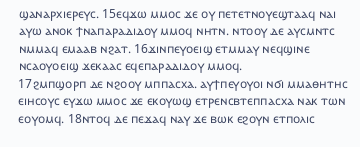ϣⲁⲛⲁⲣⲭⲓⲉⲣⲉⲩⲥ. 15ⲉϥϫⲱ ⲙⲙⲟⲥ ϫⲉ ⲟⲩ ⲡⲉⲧⲉⲧⲛⲟⲩⲉϣⲧⲁⲁϥ ⲛⲁⲓ ⲁⲩⲱ ⲁⲛⲟⲕ ϯⲛⲁⲡⲁⲣⲁⲇⲓⲇⲟⲩ ⲙⲙⲟϥ ⲛⲏⲧⲛ. ⲛⲧⲟⲟⲩ ⲇⲉ ⲁⲩⲥⲙⲛⲧⲥ ⲛⲙⲙⲁϥ ⲉⲙⲁⲁⲃ ⲛϩⲁⲧ. 16ϫⲓⲛⲡⲉⲩⲟⲉⲓϣ ⲉⲧⲙⲙⲁⲩ ⲛⲉϥϣⲓⲛⲉ ⲛⲥⲁⲟⲩⲟⲉⲓϣ ϫⲉⲕⲁⲁⲥ ⲉϥⲉⲡⲁⲣⲁⲇⲓⲇⲟⲩ ⲙⲙⲟϥ.
17ϩⲙⲡϣⲟⲣⲡ ⲇⲉ ⲛϩⲟⲟⲩ ⲙⲡⲡⲁⲥⲭⲁ. ⲁⲩϯⲡⲉⲩⲟⲩⲟⲓ ⲛϭⲓ ⲙⲙⲁⲑⲏⲧⲏⲥ ⲉⲓⲏⲥⲟⲩⲥ ⲉⲩϫⲱ ⲙⲙⲟⲥ ϫⲉ ⲉⲕⲟⲩⲱϣ ⲉⲧⲣⲉⲛⲥⲃⲧⲉⲡⲡⲁⲥⲭⲁ ⲛⲁⲕ ⲧⲱⲛ ⲉⲟⲩⲟⲙϥ. 18ⲛⲧⲟϥ ⲇⲉ ⲡⲉϫⲁϥ ⲛⲁⲩ ϫⲉ ⲃⲱⲕ ⲉϩⲟⲩⲛ ⲉⲧⲡⲟⲗⲓⲥ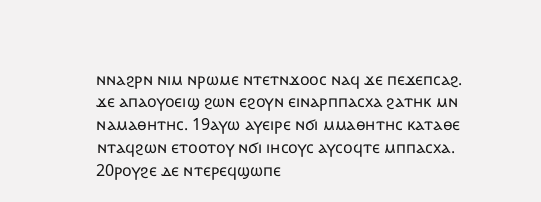ⲛⲛⲁϩⲣⲛ ⲛⲓⲙ ⲛⲣⲱⲙⲉ ⲛⲧⲉⲧⲛϫⲟⲟⲥ ⲛⲁϥ ϫⲉ ⲡⲉϫⲉⲡⲥⲁϩ. ϫⲉ ⲁⲡⲁⲟⲩⲟⲉⲓϣ ϩⲱⲛ ⲉϩⲟⲩⲛ ⲉⲓⲛⲁⲣⲡⲡⲁⲥⲭⲁ ϩⲁⲧⲏⲕ ⲙⲛ ⲛⲁⲙⲁⲑⲏⲧⲏⲥ. 19ⲁⲩⲱ ⲁⲩⲉⲓⲣⲉ ⲛϭⲓ ⲙⲙⲁⲑⲏⲧⲏⲥ ⲕⲁⲧⲁⲑⲉ ⲛⲧⲁϥϩⲱⲛ ⲉⲧⲟⲟⲧⲟⲩ ⲛϭⲓ ⲓⲏⲥⲟⲩⲥ ⲁⲩⲥⲟϥⲧⲉ ⲙⲡⲡⲁⲥⲭⲁ. 20ⲣⲟⲩϩⲉ ⲇⲉ ⲛⲧⲉⲣⲉϥϣⲱⲡⲉ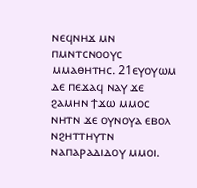ⲛⲉϥⲛⲏϫ ⲙⲛ ⲡⲙⲛⲧⲥⲛⲟⲟⲩⲥ ⲙⲙⲁⲑⲏⲧⲏⲥ. 21ⲉⲩⲟⲩⲱⲙ ⲇⲉ ⲡⲉϫⲁϥ ⲛⲁⲩ ϫⲉ ϩⲁⲙⲏⲛ ϯϫⲱ ⲙⲙⲟⲥ ⲛⲏⲧⲛ ϫⲉ ⲟⲩⲛⲟⲩⲁ ⲉⲃⲟⲗ ⲛϩⲏⲧⲧⲏⲩⲧⲛ ⲛⲁⲡⲁⲣⲁⲇⲓⲇⲟⲩ ⲙⲙⲟⲓ.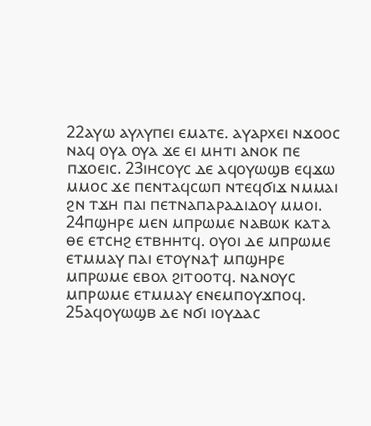22ⲁⲩⲱ ⲁⲩⲗⲩⲡⲉⲓ ⲉⲙⲁⲧⲉ. ⲁⲩⲁⲣⲭⲉⲓ ⲛϫⲟⲟⲥ ⲛⲁϥ ⲟⲩⲁ ⲟⲩⲁ ϫⲉ ⲉⲓ ⲙⲏⲧⲓ ⲁⲛⲟⲕ ⲡⲉ ⲡϫⲟⲉⲓⲥ. 23ⲓⲏⲥⲟⲩⲥ ⲇⲉ ⲁϥⲟⲩⲱϣⲃ ⲉϥϫⲱ ⲙⲙⲟⲥ ϫⲉ ⲡⲉⲛⲧⲁϥⲥⲱⲡ ⲛⲧⲉϥϭⲓϫ ⲛⲙⲙⲁⲓ ϩⲛ ⲧϫⲏ ⲡⲁⲓ ⲡⲉⲧⲛⲁⲡⲁⲣⲁⲇⲓⲇⲟⲩ ⲙⲙⲟⲓ. 24ⲡϣⲏⲣⲉ ⲙⲉⲛ ⲙⲡⲣⲱⲙⲉ ⲛⲁⲃⲱⲕ ⲕⲁⲧⲁ ⲑⲉ ⲉⲧⲥⲏϩ ⲉⲧⲃⲏⲏⲧϥ. ⲟⲩⲟⲓ ⲇⲉ ⲙⲡⲣⲱⲙⲉ ⲉⲧⲙⲙⲁⲩ ⲡⲁⲓ ⲉⲧⲟⲩⲛⲁϯ ⲙⲡϣⲏⲣⲉ ⲙⲡⲣⲱⲙⲉ ⲉⲃⲟⲗ ϩⲓⲧⲟⲟⲧϥ. ⲛⲁⲛⲟⲩⲥ ⲙⲡⲣⲱⲙⲉ ⲉⲧⲙⲙⲁⲩ ⲉⲛⲉⲙⲡⲟⲩϫⲡⲟϥ. 25ⲁϥⲟⲩⲱϣⲃ ⲇⲉ ⲛϭⲓ ⲓⲟⲩⲇⲁⲥ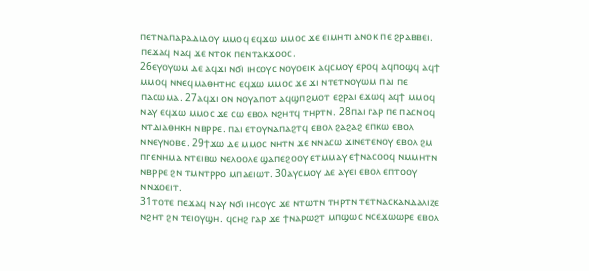ⲡⲉⲧⲛⲁⲡⲁⲣⲁⲇⲓⲇⲟⲩ ⲙⲙⲟϥ ⲉϥϫⲱ ⲙⲙⲟⲥ ϫⲉ ⲉⲓⲙⲏⲧⲓ ⲁⲛⲟⲕ ⲡⲉ ϩⲣⲁⲃⲃⲉⲓ. ⲡⲉϫⲁϥ ⲛⲁϥ ϫⲉ ⲛⲧⲟⲕ ⲡⲉⲛⲧⲁⲕϫⲟⲟⲥ.
26ⲉⲩⲟⲩⲱⲙ ⲇⲉ ⲁϥϫⲓ ⲛϭⲓ ⲓⲏⲥⲟⲩⲥ ⲛⲟⲩⲟⲉⲓⲕ ⲁϥⲥⲙⲟⲩ ⲉⲣⲟϥ ⲁϥⲡⲟϣϥ ⲁϥϯ ⲙⲙⲟϥ ⲛⲛⲉϥⲙⲁⲑⲏⲧⲏⲥ ⲉϥϫⲱ ⲙⲙⲟⲥ ϫⲉ ϫⲓ ⲛⲧⲉⲧⲛⲟⲩⲱⲙ ⲡⲁⲓ ⲡⲉ ⲡⲁⲥⲱⲙⲁ. 27ⲁϥϫⲓ ⲟⲛ ⲛⲟⲩⲁⲡⲟⲧ ⲁϥϣⲡϩⲙⲟⲧ ⲉϩⲣⲁⲓ ⲉϫⲱϥ ⲁϥϯ ⲙⲙⲟϥ ⲛⲁⲩ ⲉϥϫⲱ ⲙⲙⲟⲥ ϫⲉ ⲥⲱ ⲉⲃⲟⲗ ⲛϩⲏⲧϥ ⲧⲏⲣⲧⲛ. 28ⲡⲁⲓ ⲅⲁⲣ ⲡⲉ ⲡⲁⲥⲛⲟϥ ⲛⲧⲇⲓⲁⲑⲏⲕⲏ ⲛⲃⲣⲣⲉ. ⲡⲁⲓ ⲉⲧⲟⲩⲛⲁⲡⲁϩⲧϥ ⲉⲃⲟⲗ ϩⲁϩⲁϩ ⲉⲡⲕⲱ ⲉⲃⲟⲗ ⲛⲛⲉⲩⲛⲟⲃⲉ. 29ϯϫⲱ ⲇⲉ ⲙⲙⲟⲥ ⲛⲏⲧⲛ ϫⲉ ⲛⲛⲁⲥⲱ ϫⲓⲛⲉⲧⲉⲛⲟⲩ ⲉⲃⲟⲗ ϩⲙ ⲡⲅⲉⲛⲏⲙⲁ ⲛⲧⲉⲓⲃⲱ ⲛⲉⲗⲟⲟⲗⲉ ϣⲁⲡⲉϩⲟⲟⲩ ⲉⲧⲙⲙⲁⲩ ⲉϯⲛⲁⲥⲟⲟϥ ⲛⲙⲙⲏⲧⲛ ⲛⲃⲣⲣⲉ ϩⲛ ⲧⲙⲛⲧⲣⲣⲟ ⲙⲡⲁⲉⲓⲱⲧ. 30ⲁⲩⲥⲙⲟⲩ ⲇⲉ ⲁⲩⲉⲓ ⲉⲃⲟⲗ ⲉⲡⲧⲟⲟⲩ ⲛⲛϫⲟⲉⲓⲧ.
31ⲧⲟⲧⲉ ⲡⲉϫⲁϥ ⲛⲁⲩ ⲛϭⲓ ⲓⲏⲥⲟⲩⲥ ϫⲉ ⲛⲧⲱⲧⲛ ⲧⲏⲣⲧⲛ ⲧⲉⲧⲛⲁⲥⲕⲁⲛⲇⲁⲗⲓⲍⲉ ⲛϩⲏⲧ ϩⲛ ⲧⲉⲓⲟⲩϣⲏ. ϥⲥⲏϩ ⲅⲁⲣ ϫⲉ ϯⲛⲁⲣⲱϩⲧ ⲙⲡϣⲱⲥ ⲛⲥⲉϫⲱⲱⲣⲉ ⲉⲃⲟⲗ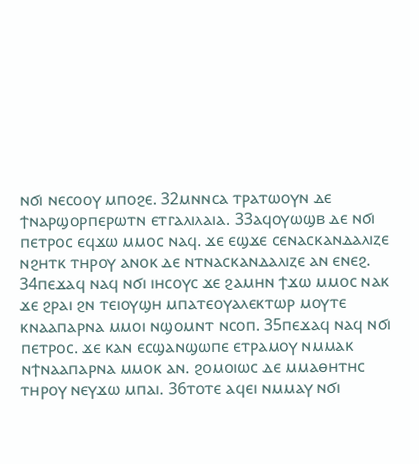ⲛϭⲓ ⲛⲉⲥⲟⲟⲩ ⲙⲡⲟϩⲉ. 32ⲙⲛⲛⲥⲁ ⲧⲣⲁⲧⲱⲟⲩⲛ ⲇⲉ ϯⲛⲁⲣϣⲟⲣⲡⲉⲣⲱⲧⲛ ⲉⲧⲅⲁⲗⲓⲗⲁⲓⲁ. 33ⲁϥⲟⲩⲱϣⲃ ⲇⲉ ⲛϭⲓ ⲡⲉⲧⲣⲟⲥ ⲉϥϫⲱ ⲙⲙⲟⲥ ⲛⲁϥ. ϫⲉ ⲉϣϫⲉ ⲥⲉⲛⲁⲥⲕⲁⲛⲇⲁⲗⲓⲍⲉ ⲛϩⲏⲧⲕ ⲧⲏⲣⲟⲩ ⲁⲛⲟⲕ ⲇⲉ ⲛⲧⲛⲁⲥⲕⲁⲛⲇⲁⲗⲓⲍⲉ ⲁⲛ ⲉⲛⲉϩ. 34ⲡⲉϫⲁϥ ⲛⲁϥ ⲛϭⲓ ⲓⲏⲥⲟⲩⲥ ϫⲉ ϩⲁⲙⲏⲛ ϯϫⲱ ⲙⲙⲟⲥ ⲛⲁⲕ ϫⲉ ϩⲣⲁⲓ ϩⲛ ⲧⲉⲓⲟⲩϣⲏ ⲙⲡⲁⲧⲉⲟⲩⲁⲗⲉⲕⲧⲱⲣ ⲙⲟⲩⲧⲉ ⲕⲛⲁⲁⲡⲁⲣⲛⲁ ⲙⲙⲟⲓ ⲛϣⲟⲙⲛⲧ ⲛⲥⲟⲡ. 35ⲡⲉϫⲁϥ ⲛⲁϥ ⲛϭⲓ ⲡⲉⲧⲣⲟⲥ. ϫⲉ ⲕⲁⲛ ⲉⲥϣⲁⲛϣⲱⲡⲉ ⲉⲧⲣⲁⲙⲟⲩ ⲛⲙⲙⲁⲕ ⲛϯⲛⲁⲁⲡⲁⲣⲛⲁ ⲙⲙⲟⲕ ⲁⲛ. ϩⲟⲙⲟⲓⲱⲥ ⲇⲉ ⲙⲙⲁⲑⲏⲧⲏⲥ ⲧⲏⲣⲟⲩ ⲛⲉⲩϫⲱ ⲙⲡⲁⲓ. 36ⲧⲟⲧⲉ ⲁϥⲉⲓ ⲛⲙⲙⲁⲩ ⲛϭⲓ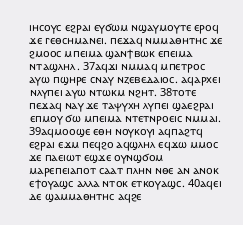ⲓⲏⲥⲟⲩⲥ ⲉϩⲣⲁⲓ ⲉⲩϭⲱⲙ ⲛϣⲁⲩⲙⲟⲩⲧⲉ ⲉⲣⲟϥ ϫⲉ ⲅⲉⲑⲥⲏⲙⲁⲛⲉⲓ. ⲡⲉϫⲁϥ ⲛⲙⲙⲁⲑⲏⲧⲏⲥ ϫⲉ ϩⲙⲟⲟⲥ ⲙⲡⲉⲓⲙⲁ ϣⲁⲛϯⲃⲱⲕ ⲉⲡⲉⲓⲙⲁ ⲛⲧⲁϣⲗⲏⲗ. 37ⲁϥϫⲓ ⲛⲙⲙⲁϥ ⲙⲡⲉⲧⲣⲟⲥ ⲁⲩⲱ ⲡϣⲏⲣⲉ ⲥⲛⲁⲩ ⲛⲍⲉⲃⲉⲇⲁⲓⲟⲥ. ⲁϥⲁⲣⲭⲉⲓ ⲛⲗⲩⲡⲉⲓ ⲁⲩⲱ ⲛⲧⲱⲕⲙ ⲛϩⲏⲧ. 38ⲧⲟⲧⲉ ⲡⲉϫⲁϥ ⲛⲁⲩ ϫⲉ ⲧⲁⲯⲩⲭⲏ ⲗⲩⲡⲉⲓ ϣⲁⲉϩⲣⲁⲓ ⲉⲡⲙⲟⲩ ϭⲱ ⲙⲡⲉⲓⲙⲁ ⲛⲧⲉⲧⲛⲣⲟⲉⲓⲥ ⲛⲙⲙⲁⲓ. 39ⲁϥⲙⲟⲟϣⲉ ⲉⲑⲏ ⲛⲟⲩⲕⲟⲩⲓ ⲁϥⲡⲁϩⲧϥ ⲉϩⲣⲁⲓ ⲉϫⲙ ⲡⲉϥϩⲟ ⲁϥϣⲗⲏⲗ ⲉϥϫⲱ ⲙⲙⲟⲥ ϫⲉ ⲡⲁⲉⲓⲱⲧ ⲉϣϫⲉ ⲟⲩⲛϣϭⲟⲙ ⲙⲁⲣⲉⲡⲉⲓⲁⲡⲟⲧ ⲥⲁⲁⲧ ⲡⲗⲏⲛ ⲛⲑⲉ ⲁⲛ ⲁⲛⲟⲕ ⲉϯⲟⲩⲁϣⲥ ⲁⲗⲗⲁ ⲛⲧⲟⲕ ⲉⲧⲕⲟⲩⲁϣⲥ. 40ⲁϥⲉⲓ ⲇⲉ ϣⲁⲙⲙⲁⲑⲏⲧⲏⲥ ⲁϥϩⲉ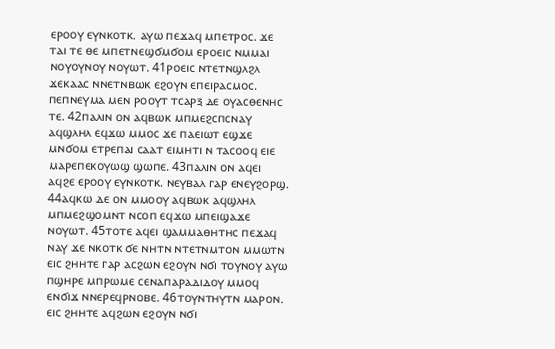ⲉⲣⲟⲟⲩ ⲉⲩⲛⲕⲟⲧⲕ. ⲁⲩⲱ ⲡⲉϫⲁϥ ⲙⲡⲉⲧⲣⲟⲥ. ϫⲉ ⲧⲁⲓ ⲧⲉ ⲑⲉ ⲙⲡⲉⲧⲛⲉϣϭⲙϭⲟⲙ ⲉⲣⲟⲉⲓⲥ ⲛⲙⲙⲁⲓ ⲛⲟⲩⲟⲩⲛⲟⲩ ⲛⲟⲩⲱⲧ. 41ⲣⲟⲉⲓⲥ ⲛⲧⲉⲧⲛϣⲗϩⲗ ϫⲉⲕⲁⲁⲥ ⲛⲛⲉⲧⲛⲃⲱⲕ ⲉϩⲟⲩⲛ ⲉⲡⲉⲓⲣⲁⲥⲙⲟⲥ. ⲡⲉⲡⲛⲉⲩⲙⲁ ⲙⲉⲛ ⲣⲟⲟⲩⲧ ⲧⲥⲁⲣⲝ ⲇⲉ ⲟⲩⲁⲥⲑⲉⲛⲏⲥ ⲧⲉ. 42ⲡⲁⲗⲓⲛ ⲟⲛ ⲁϥⲃⲱⲕ ⲙⲡⲙⲉϩⲥⲡⲥⲛⲁⲩ ⲁϥϣⲗⲏⲗ ⲉϥϫⲱ ⲙⲙⲟⲥ ϫⲉ ⲡⲁⲉⲓⲱⲧ ⲉϣϫⲉ ⲙⲛϭⲟⲙ ⲉⲧⲣⲉⲡⲁⲓ ⲥⲁⲁⲧ ⲉⲓⲙⲏⲧⲓ ⲛ ⲧⲁⲥⲟⲟϥ ⲉⲓⲉ ⲙⲁⲣⲉⲡⲉⲕⲟⲩⲱϣ ϣⲱⲡⲉ. 43ⲡⲁⲗⲓⲛ ⲟⲛ ⲁϥⲉⲓ ⲁϥϩⲉ ⲉⲣⲟⲟⲩ ⲉⲩⲛⲕⲟⲧⲕ. ⲛⲉⲩⲃⲁⲗ ⲅⲁⲣ ⲉⲛⲉⲩϩⲟⲣϣ. 44ⲁϥⲕⲱ ⲇⲉ ⲟⲛ ⲙⲙⲟⲟⲩ ⲁϥⲃⲱⲕ ⲁϥϣⲗⲏⲗ ⲙⲡⲙⲉϩϣⲟⲙⲛⲧ ⲛⲥⲟⲡ ⲉϥϫⲱ ⲙⲡⲉⲓϣⲁϫⲉ ⲛⲟⲩⲱⲧ. 45ⲧⲟⲧⲉ ⲁϥⲉⲓ ϣⲁⲙⲙⲁⲑⲏⲧⲏⲥ ⲡⲉϫⲁϥ ⲛⲁⲩ ϫⲉ ⲛⲕⲟⲧⲕ ϭⲉ ⲛⲏⲧⲛ ⲛⲧⲉⲧⲛⲙⲧⲟⲛ ⲙⲙⲱⲧⲛ ⲉⲓⲥ ϩⲏⲏⲧⲉ ⲅⲁⲣ ⲁⲥϩⲱⲛ ⲉϩⲟⲩⲛ ⲛϭⲓ ⲧⲟⲩⲛⲟⲩ ⲁⲩⲱ ⲡϣⲏⲣⲉ ⲙⲡⲣⲱⲙⲉ ⲥⲉⲛⲁⲡⲁⲣⲁⲇⲓⲇⲟⲩ ⲙⲙⲟϥ ⲉⲛϭⲓϫ ⲛⲛⲉⲣⲉϥⲣⲛⲟⲃⲉ. 46ⲧⲟⲩⲛⲧⲏⲩⲧⲛ ⲙⲁⲣⲟⲛ. ⲉⲓⲥ ϩⲏⲏⲧⲉ ⲁϥϩⲱⲛ ⲉϩⲟⲩⲛ ⲛϭⲓ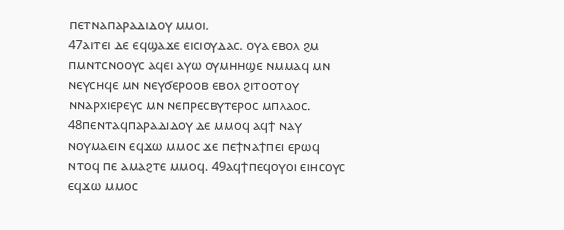ⲡⲉⲧⲛⲁⲡⲁⲣⲁⲇⲓⲇⲟⲩ ⲙⲙⲟⲓ.
47ⲁⲓⲧⲉⲓ ⲇⲉ ⲉϥϣⲁϫⲉ ⲉⲓⲥⲓⲟⲩⲇⲁⲥ. ⲟⲩⲁ ⲉⲃⲟⲗ ϩⲙ ⲡⲙⲛⲧⲥⲛⲟⲟⲩⲥ ⲁϥⲉⲓ ⲁⲩⲱ ⲟⲩⲙⲏⲏϣⲉ ⲛⲙⲙⲁϥ ⲙⲛ ⲛⲉⲩⲥⲏϥⲉ ⲙⲛ ⲛⲉⲩϭⲉⲣⲟⲟⲃ ⲉⲃⲟⲗ ϩⲓⲧⲟⲟⲧⲟⲩ ⲛⲛⲁⲣⲭⲓⲉⲣⲉⲩⲥ ⲙⲛ ⲛⲉⲡⲣⲉⲥⲃⲩⲧⲉⲣⲟⲥ ⲙⲡⲗⲁⲟⲥ. 48ⲡⲉⲛⲧⲁϥⲡⲁⲣⲁⲇⲓⲇⲟⲩ ⲇⲉ ⲙⲙⲟϥ ⲁϥϯ ⲛⲁⲩ ⲛⲟⲩⲙⲁⲉⲓⲛ ⲉϥϫⲱ ⲙⲙⲟⲥ ϫⲉ ⲡⲉϯⲛⲁϯⲡⲉⲓ ⲉⲣⲱϥ ⲛⲧⲟϥ ⲡⲉ ⲁⲙⲁϩⲧⲉ ⲙⲙⲟϥ. 49ⲁϥϯⲡⲉϥⲟⲩⲟⲓ ⲉⲓⲏⲥⲟⲩⲥ ⲉϥϫⲱ ⲙⲙⲟⲥ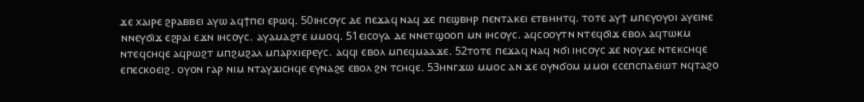ϫⲉ ⲭⲁⲓⲣⲉ ϩⲣⲁⲃⲃⲉⲓ ⲁⲩⲱ ⲁϥϯⲡⲉⲓ ⲉⲣⲱϥ. 50ⲓⲏⲥⲟⲩⲥ ⲇⲉ ⲡⲉϫⲁϥ ⲛⲁϥ ϫⲉ ⲡⲉϣⲃⲏⲣ ⲡⲉⲛⲧⲁⲕⲉⲓ ⲉⲧⲃⲏⲏⲧϥ. ⲧⲟⲧⲉ ⲁⲩϯ ⲙⲡⲉⲩⲟⲩⲟⲓ ⲁⲩⲉⲓⲛⲉ ⲛⲛⲉⲩϭⲓϫ ⲉϩⲣⲁⲓ ⲉϫⲛ ⲓⲏⲥⲟⲩⲥ. ⲁⲩⲁⲙⲁϩⲧⲉ ⲙⲙⲟϥ. 51ⲉⲓⲥⲟⲩⲁ ⲇⲉ ⲛⲛⲉⲧϣⲟⲟⲡ ⲙⲛ ⲓⲏⲥⲟⲩⲥ. ⲁϥⲥⲟⲟⲩⲧⲛ ⲛⲧⲉϥϭⲓϫ ⲉⲃⲟⲗ ⲁϥⲧⲱⲕⲙ ⲛⲧⲉϥⲥⲏϥⲉ ⲁϥⲣⲱϩⲧ ⲙⲡϩⲙϩⲁⲗ ⲙⲡⲁⲣⲭⲓⲉⲣⲉⲩⲥ. ⲁϥϥⲓ ⲉⲃⲟⲗ ⲙⲡⲉϥⲙⲁⲁϫⲉ. 52ⲧⲟⲧⲉ ⲡⲉϫⲁϥ ⲛⲁϥ ⲛϭⲓ ⲓⲏⲥⲟⲩⲥ ϫⲉ ⲛⲟⲩϫⲉ ⲛⲧⲉⲕⲥⲏϥⲉ ⲉⲡⲉⲥⲕⲟⲉⲓϩ. ⲟⲩⲟⲛ ⲅⲁⲣ ⲛⲓⲙ ⲛⲧⲁⲩϫⲓⲥⲏϥⲉ ⲉⲩⲛⲁϩⲉ ⲉⲃⲟⲗ ϩⲛ ⲧⲥⲏϥⲉ. 53ⲏⲛⲅϫⲱ ⲙⲙⲟⲥ ⲁⲛ ϫⲉ ⲟⲩⲛϭⲟⲙ ⲙⲙⲟⲓ ⲉⲥⲉⲡⲥⲡⲁⲉⲓⲱⲧ ⲛϥⲧⲁϩⲟ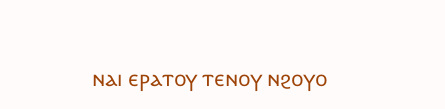ⲛⲁⲓ ⲉⲣⲁⲧⲟⲩ ⲧⲉⲛⲟⲩ ⲛϩⲟⲩⲟ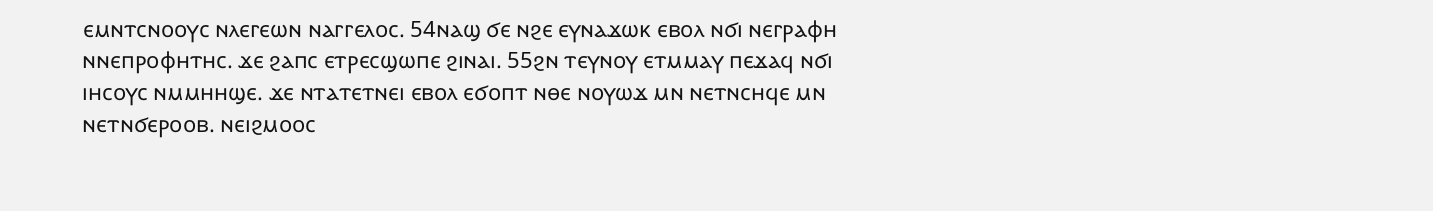ⲉⲙⲛⲧⲥⲛⲟⲟⲩⲥ ⲛⲗⲉⲅⲉⲱⲛ ⲛⲁⲅⲅⲉⲗⲟⲥ. 54ⲛⲁϣ ϭⲉ ⲛϩⲉ ⲉⲩⲛⲁϫⲱⲕ ⲉⲃⲟⲗ ⲛϭⲓ ⲛⲉⲅⲣⲁⲫⲏ ⲛⲛⲉⲡⲣⲟⲫⲏⲧⲏⲥ. ϫⲉ ϩⲁⲡⲥ ⲉⲧⲣⲉⲥϣⲱⲡⲉ ϩⲓⲛⲁⲓ. 55ϩⲛ ⲧⲉⲩⲛⲟⲩ ⲉⲧⲙⲙⲁⲩ ⲡⲉϫⲁϥ ⲛϭⲓ ⲓⲏⲥⲟⲩⲥ ⲛⲙⲙⲏⲏϣⲉ. ϫⲉ ⲛⲧⲁⲧⲉⲧⲛⲉⲓ ⲉⲃⲟⲗ ⲉϭⲟⲡⲧ ⲛⲑⲉ ⲛⲟⲩⲱϫ ⲙⲛ ⲛⲉⲧⲛⲥⲏϥⲉ ⲙⲛ ⲛⲉⲧⲛϭⲉⲣⲟⲟⲃ. ⲛⲉⲓϩⲙⲟⲟⲥ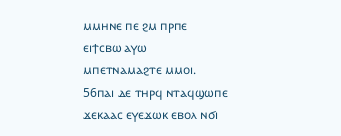ⲙⲙⲏⲛⲉ ⲡⲉ ϩⲙ ⲡⲣⲡⲉ ⲉⲓϯⲥⲃⲱ ⲁⲩⲱ ⲙⲡⲉⲧⲛⲁⲙⲁϩⲧⲉ ⲙⲙⲟⲓ. 56ⲡⲁⲓ ⲇⲉ ⲧⲏⲣϥ ⲛⲧⲁϥϣⲱⲡⲉ ϫⲉⲕⲁⲁⲥ ⲉⲩⲉϫⲱⲕ ⲉⲃⲟⲗ ⲛϭⲓ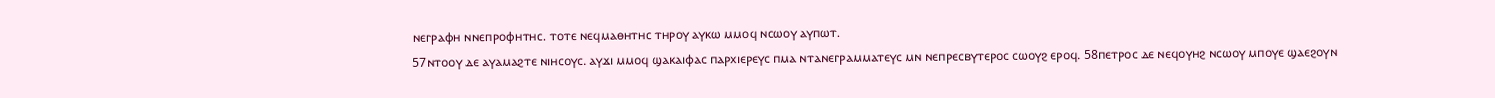ⲛⲉⲅⲣⲁⲫⲏ ⲛⲛⲉⲡⲣⲟⲫⲏⲧⲏⲥ. ⲧⲟⲧⲉ ⲛⲉϥⲙⲁⲑⲏⲧⲏⲥ ⲧⲏⲣⲟⲩ ⲁⲩⲕⲱ ⲙⲙⲟϥ ⲛⲥⲱⲟⲩ ⲁⲩⲡⲱⲧ.
57ⲛⲧⲟⲟⲩ ⲇⲉ ⲁⲩⲁⲙⲁϩⲧⲉ ⲛⲓⲏⲥⲟⲩⲥ. ⲁⲩϫⲓ ⲙⲙⲟϥ ϣⲁⲕⲁⲓⲫⲁⲥ ⲡⲁⲣⲭⲓⲉⲣⲉⲩⲥ ⲡⲙⲁ ⲛⲧⲁⲛⲉⲅⲣⲁⲙⲙⲁⲧⲉⲩⲥ ⲙⲛ ⲛⲉⲡⲣⲉⲥⲃⲩⲧⲉⲣⲟⲥ ⲥⲱⲟⲩϩ ⲉⲣⲟϥ. 58ⲡⲉⲧⲣⲟⲥ ⲇⲉ ⲛⲉϥⲟⲩⲏϩ ⲛⲥⲱⲟⲩ ⲙⲡⲟⲩⲉ ϣⲁⲉϩⲟⲩⲛ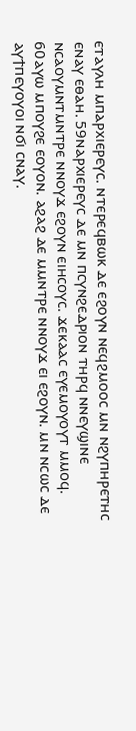ⲉⲧⲁⲩⲗⲏ ⲙⲡⲁⲣⲭⲓⲉⲣⲉⲩⲥ. ⲛⲧⲉⲣⲉϥⲃⲱⲕ ⲇⲉ ⲉϩⲟⲩⲛ ⲛⲉϥϩⲙⲟⲟⲥ ⲙⲛ ⲛϩⲩⲡⲏⲣⲉⲧⲏⲥ ⲉⲛⲁⲩ ⲉⲑⲁⲏ. 59ⲛⲁⲣⲭⲓⲉⲣⲉⲩⲥ ⲇⲉ ⲙⲛ ⲡⲥⲩⲛϩⲉⲇⲣⲓⲟⲛ ⲧⲏⲣϥ ⲛⲛⲉⲩϣⲓⲛⲉ ⲛⲥⲁⲟⲩⲙⲛⲧⲙⲛⲧⲣⲉ ⲛⲛⲟⲩϫ ⲉϩⲟⲩⲛ ⲉⲓⲏⲥⲟⲩⲥ. ϫⲉⲕⲁⲁⲥ ⲉⲩⲉⲙⲟⲩⲟⲩⲧ ⲙⲙⲟϥ. 60ⲁⲩⲱ ⲙⲡⲟⲩϩⲉ ⲉⲟⲩⲟⲛ. ⲁϩⲁϩ ⲇⲉ ⲙⲙⲛⲧⲣⲉ ⲛⲛⲟⲩϫ ⲉⲓ ⲉϩⲟⲩⲛ. ⲙⲛ ⲛⲥⲱⲥ ⲇⲉ ⲁⲩϯⲡⲉⲩⲟⲩⲟⲓ ⲛϭⲓ ⲥⲛⲁⲩ.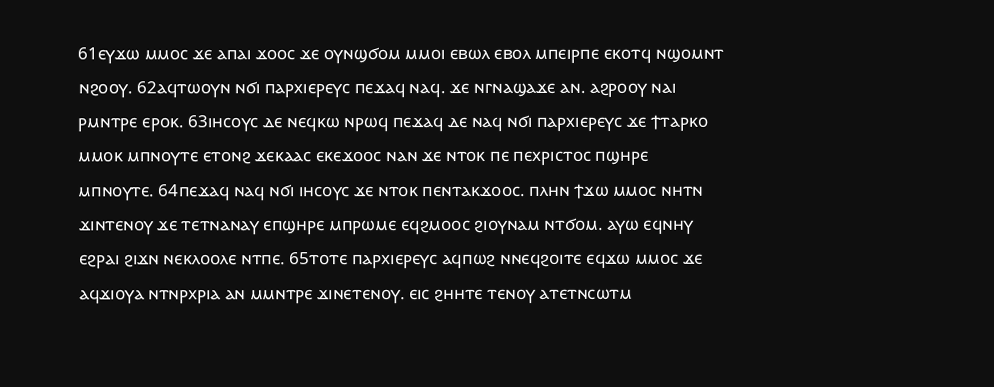61ⲉⲩϫⲱ ⲙⲙⲟⲥ ϫⲉ ⲁⲡⲁⲓ ϫⲟⲟⲥ ϫⲉ ⲟⲩⲛϣϭⲟⲙ ⲙⲙⲟⲓ ⲉⲃⲱⲗ ⲉⲃⲟⲗ ⲙⲡⲉⲓⲣⲡⲉ ⲉⲕⲟⲧϥ ⲛϣⲟⲙⲛⲧ ⲛϩⲟⲟⲩ. 62ⲁϥⲧⲱⲟⲩⲛ ⲛϭⲓ ⲡⲁⲣⲭⲓⲉⲣⲉⲩⲥ ⲡⲉϫⲁϥ ⲛⲁϥ. ϫⲉ ⲛⲅⲛⲁϣⲁϫⲉ ⲁⲛ. ⲁϩⲣⲟⲟⲩ ⲛⲁⲓ ⲣⲙⲛⲧⲣⲉ ⲉⲣⲟⲕ. 63ⲓⲏⲥⲟⲩⲥ ⲇⲉ ⲛⲉϥⲕⲱ ⲛⲣⲱϥ ⲡⲉϫⲁϥ ⲇⲉ ⲛⲁϥ ⲛϭⲓ ⲡⲁⲣⲭⲓⲉⲣⲉⲩⲥ ϫⲉ ϯⲧⲁⲣⲕⲟ ⲙⲙⲟⲕ ⲙⲡⲛⲟⲩⲧⲉ ⲉⲧⲟⲛϩ ϫⲉⲕⲁⲁⲥ ⲉⲕⲉϫⲟⲟⲥ ⲛⲁⲛ ϫⲉ ⲛⲧⲟⲕ ⲡⲉ ⲡⲉⲭⲣⲓⲥⲧⲟⲥ ⲡϣⲏⲣⲉ ⲙⲡⲛⲟⲩⲧⲉ. 64ⲡⲉϫⲁϥ ⲛⲁϥ ⲛϭⲓ ⲓⲏⲥⲟⲩⲥ ϫⲉ ⲛⲧⲟⲕ ⲡⲉⲛⲧⲁⲕϫⲟⲟⲥ. ⲡⲗⲏⲛ ϯϫⲱ ⲙⲙⲟⲥ ⲛⲏⲧⲛ ϫⲓⲛⲧⲉⲛⲟⲩ ϫⲉ ⲧⲉⲧⲛⲁⲛⲁⲩ ⲉⲡϣⲏⲣⲉ ⲙⲡⲣⲱⲙⲉ ⲉϥϩⲙⲟⲟⲥ ϩⲓⲟⲩⲛⲁⲙ ⲛⲧϭⲟⲙ. ⲁⲩⲱ ⲉϥⲛⲏⲩ ⲉϩⲣⲁⲓ ϩⲓϫⲛ ⲛⲉⲕⲗⲟⲟⲗⲉ ⲛⲧⲡⲉ. 65ⲧⲟⲧⲉ ⲡⲁⲣⲭⲓⲉⲣⲉⲩⲥ ⲁϥⲡⲱϩ ⲛⲛⲉϥϩⲟⲓⲧⲉ ⲉϥϫⲱ ⲙⲙⲟⲥ ϫⲉ ⲁϥϫⲓⲟⲩⲁ ⲛⲧⲛⲣⲭⲣⲓⲁ ⲁⲛ ⲙⲙⲛⲧⲣⲉ ϫⲓⲛⲉⲧⲉⲛⲟⲩ. ⲉⲓⲥ ϩⲏⲏⲧⲉ ⲧⲉⲛⲟⲩ ⲁⲧⲉⲧⲛⲥⲱⲧⲙ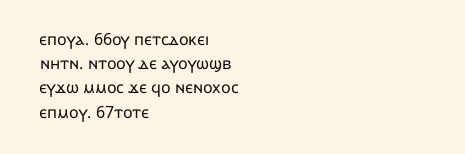ⲉⲡⲟⲩⲁ. 66ⲟⲩ ⲡⲉⲧⲥⲇⲟⲕⲉⲓ ⲛⲏⲧⲛ. ⲛⲧⲟⲟⲩ ⲇⲉ ⲁⲩⲟⲩⲱϣⲃ ⲉⲩϫⲱ ⲙⲙⲟⲥ ϫⲉ ϥⲟ ⲛⲉⲛⲟⲭⲟⲥ ⲉⲡⲙⲟⲩ. 67ⲧⲟⲧⲉ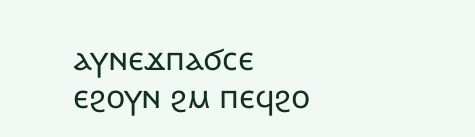ⲁⲩⲛⲉϫⲡⲁϭⲥⲉ ⲉϩⲟⲩⲛ ϩⲙ ⲡⲉϥϩⲟ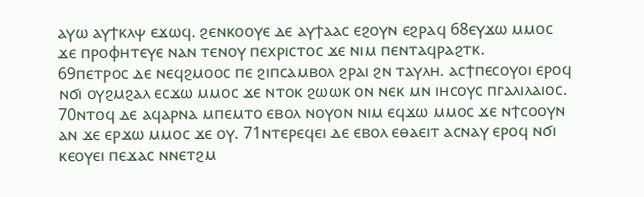ⲁⲩⲱ ⲁⲩϯⲕⲗⲯ ⲉϫⲱϥ. ϩⲉⲛⲕⲟⲟⲩⲉ ⲇⲉ ⲁⲩϯⲁⲁⲥ ⲉϩⲟⲩⲛ ⲉϩⲣⲁϥ 68ⲉⲩϫⲱ ⲙⲙⲟⲥ ϫⲉ ⲡⲣⲟⲫⲏⲧⲉⲩⲉ ⲛⲁⲛ ⲧⲉⲛⲟⲩ ⲡⲉⲭⲣⲓⲥⲧⲟⲥ ϫⲉ ⲛⲓⲙ ⲡⲉⲛⲧⲁϥⲣⲁϩⲧⲕ.
69ⲡⲉⲧⲣⲟⲥ ⲇⲉ ⲛⲉϥϩⲙⲟⲟⲥ ⲡⲉ ϩⲓⲡⲥⲁⲙⲃⲟⲗ ϩⲣⲁⲓ ϩⲛ ⲧⲁⲩⲗⲏ. ⲁⲥϯⲡⲉⲥⲟⲩⲟⲓ ⲉⲣⲟϥ ⲛϭⲓ ⲟⲩϩⲙϩⲁⲗ ⲉⲥϫⲱ ⲙⲙⲟⲥ ϫⲉ ⲛⲧⲟⲕ ϩⲱⲱⲕ ⲟⲛ ⲛⲉⲕ ⲙⲛ ⲓⲏⲥⲟⲩⲥ ⲡⲅⲁⲗⲓⲗⲁⲓⲟⲥ. 70ⲛⲧⲟϥ ⲇⲉ ⲁϥⲁⲣⲛⲁ ⲙⲡⲉⲙⲧⲟ ⲉⲃⲟⲗ ⲛⲟⲩⲟⲛ ⲛⲓⲙ ⲉϥϫⲱ ⲙⲙⲟⲥ ϫⲉ ⲛϯⲥⲟⲟⲩⲛ ⲁⲛ ϫⲉ ⲉⲣϫⲱ ⲙⲙⲟⲥ ϫⲉ ⲟⲩ. 71ⲛⲧⲉⲣⲉϥⲉⲓ ⲇⲉ ⲉⲃⲟⲗ ⲉⲑⲁⲉⲓⲧ ⲁⲥⲛⲁⲩ ⲉⲣⲟϥ ⲛϭⲓ ⲕⲉⲟⲩⲉⲓ ⲡⲉϫⲁⲥ ⲛⲛⲉⲧϩⲙ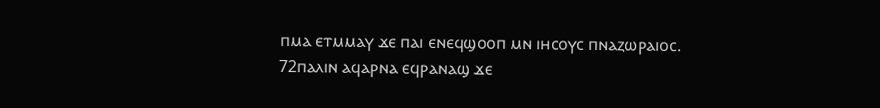ⲡⲙⲁ ⲉⲧⲙⲙⲁⲩ ϫⲉ ⲡⲁⲓ ⲉⲛⲉϥϣⲟⲟⲡ ⲙⲛ ⲓⲏⲥⲟⲩⲥ ⲡⲛⲁⲍⲱⲣⲁⲓⲟⲥ. 72ⲡⲁⲗⲓⲛ ⲁϥⲁⲣⲛⲁ ⲉϥⲣⲁⲛⲁϣ ϫⲉ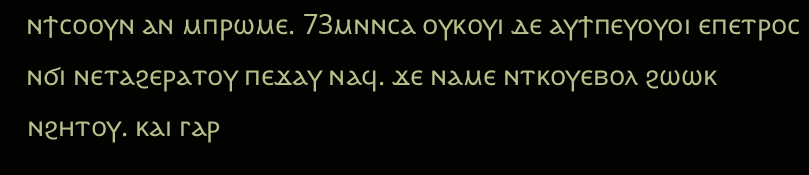ⲛϯⲥⲟⲟⲩⲛ ⲁⲛ ⲙⲡⲣⲱⲙⲉ. 73ⲙⲛⲛⲥⲁ ⲟⲩⲕⲟⲩⲓ ⲇⲉ ⲁⲩϯⲡⲉⲩⲟⲩⲟⲓ ⲉⲡⲉⲧⲣⲟⲥ ⲛϭⲓ ⲛⲉⲧⲁϩⲉⲣⲁⲧⲟⲩ ⲡⲉϫⲁⲩ ⲛⲁϥ. ϫⲉ ⲛⲁⲙⲉ ⲛⲧⲕⲟⲩⲉⲃⲟⲗ ϩⲱⲱⲕ ⲛϩⲏⲧⲟⲩ. ⲕⲁⲓ ⲅⲁⲣ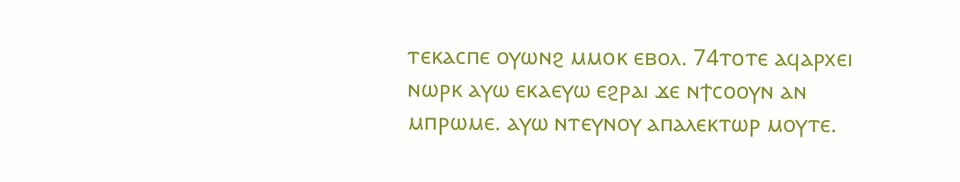ⲧⲉⲕⲁⲥⲡⲉ ⲟⲩⲱⲛϩ ⲙⲙⲟⲕ ⲉⲃⲟⲗ. 74ⲧⲟⲧⲉ ⲁϥⲁⲣⲭⲉⲓ ⲛⲱⲣⲕ ⲁⲩⲱ ⲉⲕⲁⲉⲩⲱ ⲉϩⲣⲁⲓ ϫⲉ ⲛϯⲥⲟⲟⲩⲛ ⲁⲛ ⲙⲡⲣⲱⲙⲉ. ⲁⲩⲱ ⲛⲧⲉⲩⲛⲟⲩ ⲁⲡⲁⲗⲉⲕⲧⲱⲣ ⲙⲟⲩⲧⲉ.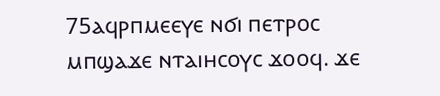75ⲁϥⲣⲡⲙⲉⲉⲩⲉ ⲛϭⲓ ⲡⲉⲧⲣⲟⲥ ⲙⲡϣⲁϫⲉ ⲛⲧⲁⲓⲏⲥⲟⲩⲥ ϫⲟⲟϥ. ϫⲉ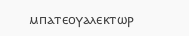ⲙⲡⲁⲧⲉⲟⲩⲁⲗⲉⲕⲧⲱⲣ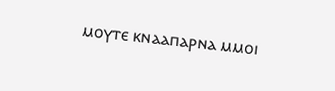ⲙⲟⲩⲧⲉ ⲕⲛⲁⲁⲡⲁⲣⲛⲁ ⲙⲙⲟⲓ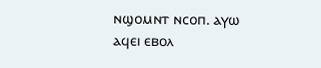ⲛϣⲟⲙⲛⲧ ⲛⲥⲟⲡ. ⲁⲩⲱ ⲁϥⲉⲓ ⲉⲃⲟⲗ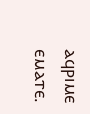ⲁϥⲣⲓⲙⲉ ⲉⲙⲁⲧⲉ.